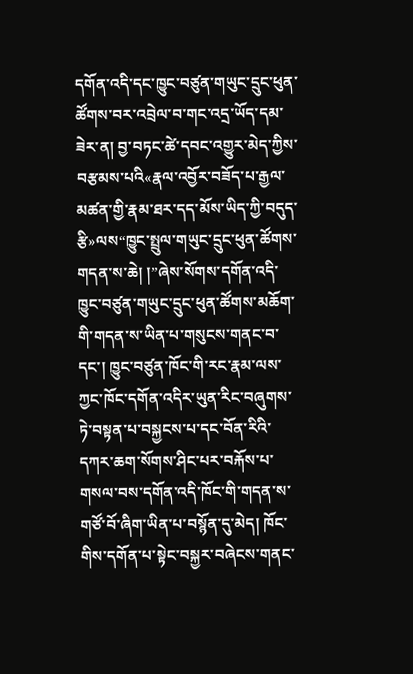དགོན་འདི་དང་ཁྱུང་བཙུན་གཡུང་དྲུང་ཕུན་ཚོགས་བར་འབྲེལ་བ་གང་འདྲ་ཡོད་དམ་ཟེར་ན། བྱ་བཏང་ཚེ་དབང་འགྱུར་མེད་ཀྱིས་བརྩམས་པའི«རྣལ་འབྱོར་བཟོད་པ་རྒྱལ་མཚན་གྱི་རྣམ་ཐར་དད་མོས་ཡིད་ཀྱི་བདུད་རྩི»ལས“ཁྱུང་སྤྲུལ་གཡུང་དྲུང་ཕུན་ཚོགས་གདན་ས་ཆེ། །”ཞེས་སོགས་དགོན་འདི་ཁྱུང་བཙུན་གཡུང་དྲུང་ཕུན་ཚོགས་མཆོག་གི་གདན་ས་ཡིན་པ་གསུངས་གནང་བ་དང་། ཁྱུང་བཙུན་ཁོང་གི་རང་རྣམ་ལས་ཀྱང་ཁོང་དགོན་འདིར་ཡུན་རིང་བཞུགས་ཏེ་བསྟན་པ་བསྐྱངས་པ་དང་བོན་རིའི་དཀར་ཆག་སོགས་ཤིང་པར་བརྐོས་པ་གསལ་བས་དགོན་འདི་ཁོང་གི་གདན་ས་གཙོ་བོ་ཞིག་ཡིན་པ་བསྙོན་དུ་མེད། ཁོང་གིས་དགོན་པ་སྟེང་བསྐྱར་བཞེངས་གནང་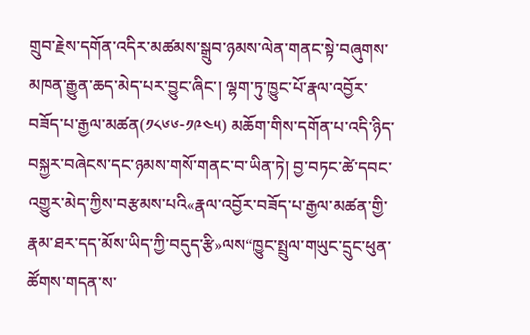གྲུབ་རྗེས་དགོན་འདིར་མཚམས་སྒྲུབ་ཉམས་ལེན་གནང་སྟེ་བཞུགས་མཁན་རྒྱུན་ཆད་མེད་པར་བྱུང་ཞིང་། ལྷག་ཏུ་ཁྱུང་པོ་རྣལ་འབྱོར་བཟོད་པ་རྒྱལ་མཚན(༡༨༦༦-༡༩༤༥) མཆོག་གིས་དགོན་པ་འདི་ཉིད་བསྐྱར་བཞེངས་དང་ཉམས་གསོ་གནང་བ་ཡིན་ཏེ། བྱ་བཏང་ཚེ་དབང་འགྱུར་མེད་ཀྱིས་བརྩམས་པའི«རྣལ་འབྱོར་བཟོད་པ་རྒྱལ་མཚན་གྱི་རྣམ་ཐར་དད་མོས་ཡིད་ཀྱི་བདུད་རྩི»ལས“ཁྱུང་སྤྲུལ་གཡུང་དྲུང་ཕུན་ཚོགས་གདན་ས་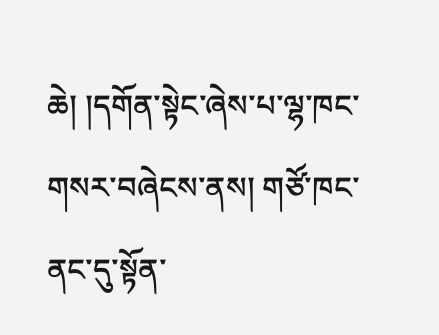ཆེ། །དགོན་སྟེང་ཞེས་པ་ལྷ་ཁང་གསར་བཞེངས་ནས། གཙོ་ཁང་ནང་དུ་སྟོན་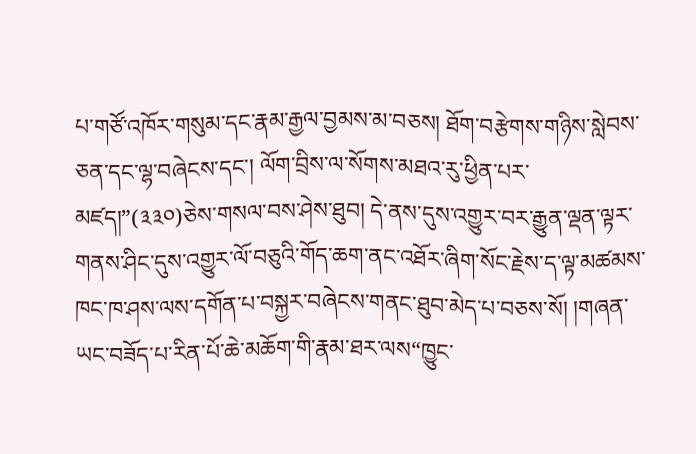པ་གཙོ་འཁོར་གསུམ་དང་རྣམ་རྒྱལ་བྱམས་མ་བཅས། ཐོག་བརྩེགས་གཉིས་སླེབས་ཅན་དང་ལྷ་བཞེངས་དང་། ལོག་བྲིས་ལ་སོགས་མཐའ་རུ་ཕྱིན་པར་མཛད།”(༣༣༠)ཅེས་གསལ་བས་ཤེས་ཐུབ། དེ་ནས་དུས་འགྱུར་བར་རྒྱུན་ལྡན་ལྟར་གནས་ཤིང་དུས་འགྱུར་ལོ་བཅུའི་གོད་ཆག་ནང་འཐོར་ཞིག་སོང་རྗེས་ད་ལྟ་མཚམས་ཁང་ཁ་ཤས་ལས་དགོན་པ་བསྐྱར་བཞེངས་གནང་ཐུབ་མེད་པ་བཅས་སོ། །གཞན་ཡང་བཟོད་པ་རིན་པོ་ཆེ་མཆོག་གི་རྣམ་ཐར་ལས“ཁྱུང་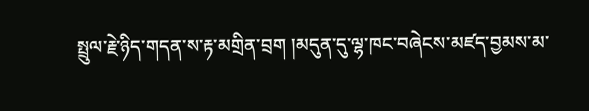སྤྲུལ་རྗེ་ཉིད་གདན་ས་རྟ་མགྲིན་བྲག །མདུན་དུ་ལྷ་ཁང་བཞེངས་མཛད་བྱམས་མ་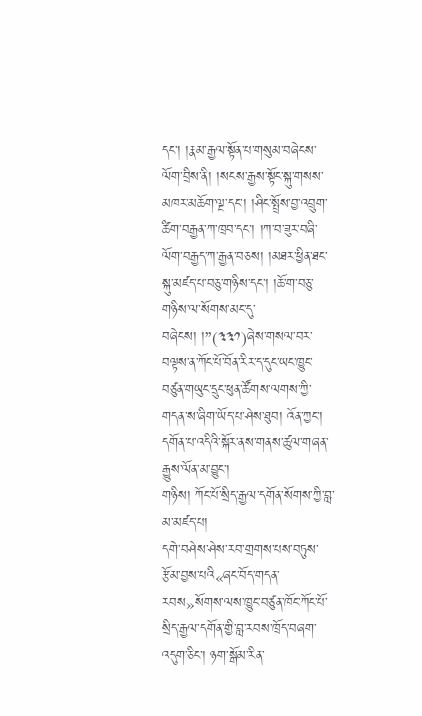དང་། །རྣམ་རྒྱལ་སྟོན་པ་གསུམ་བཞེངས་ལོག་བྲིས་ནི། །སངས་རྒྱས་སྟོང་སྐུ་གསས་མཁར་མཆོག་ལྔ་དང་། །ཤིང་སྤྲོས་བྱ་འབྲུག་ཚིག་བརྒྱན་ཀ་ཁྲབ་དང་། །ཀ་བ་ཟུར་བཞི་ལོག་བརྒྱད་ཀ་རྒྱན་བཅས། །མཐར་ཕྱིན་ཐང་སྐུ་མཛད་པ་བཅུ་གཉིས་དང་། །ཆོ་ག་བཅུ་གཉིས་ལ་སོགས་མང་དུ་བཞེངས། །”(༣༣༡)ཞེས་གསལ་བར་བལྟས་ན་ཀོང་པོ་བོན་རིར་ད་དུང་ཡང་ཁྱུང་བཙུན་གཡུང་དྲུང་ཕུན་ཚོགས་ལགས་ཀྱི་གདན་ས་ཞིག་ཡོད་པ་ཤེས་ཐུབ། འོན་ཀྱང་། དགོན་པ་འདིའི་སྐོར་ནས་གནས་ཚུལ་གཞན་རྒྱུས་ལོན་མ་བྱུང་།
གཉིས། ཀོང་པོ་སྲིད་རྒྱལ་དགོན་སོགས་ཀྱི་བླ་མ་མཛད་པ།
དགེ་བཤེས་ཤེས་རབ་གྲགས་པས་བཏུས་རྩོམ་བྱས་པའི«ཞང་བོད་གདན་རབས»སོགས་ལས་ཁྱུང་བཙུན་ཁོང་ཀོང་པོ་སྲིད་རྒྱལ་དགོན་གྱི་བླ་རབས་ཁྲོད་བཞག་འདུག་ཅིང་། ཉག་སྒོམ་རིན་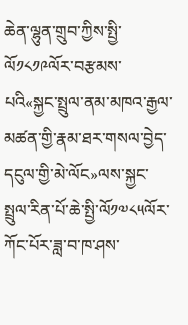ཆེན་ལྷུན་གྲུབ་ཀྱིས་སྤྱི་ལོ༡༨༡༩ལོར་བརྩམས་པའི«སྐྱང་སྤྲུལ་ནམ་མཁའ་རྒྱལ་མཚན་གྱི་རྣམ་ཐར་གསལ་བྱེད་དངུལ་གྱི་མེ་ལོང»ལས་སྐྱང་སྤྲུལ་རིན་པོ་ཆེ་སྤྱི་ལོ༡༧༨༥ལོར་ཀོང་པོར་ཟླ་བ་ཁ་ཤས་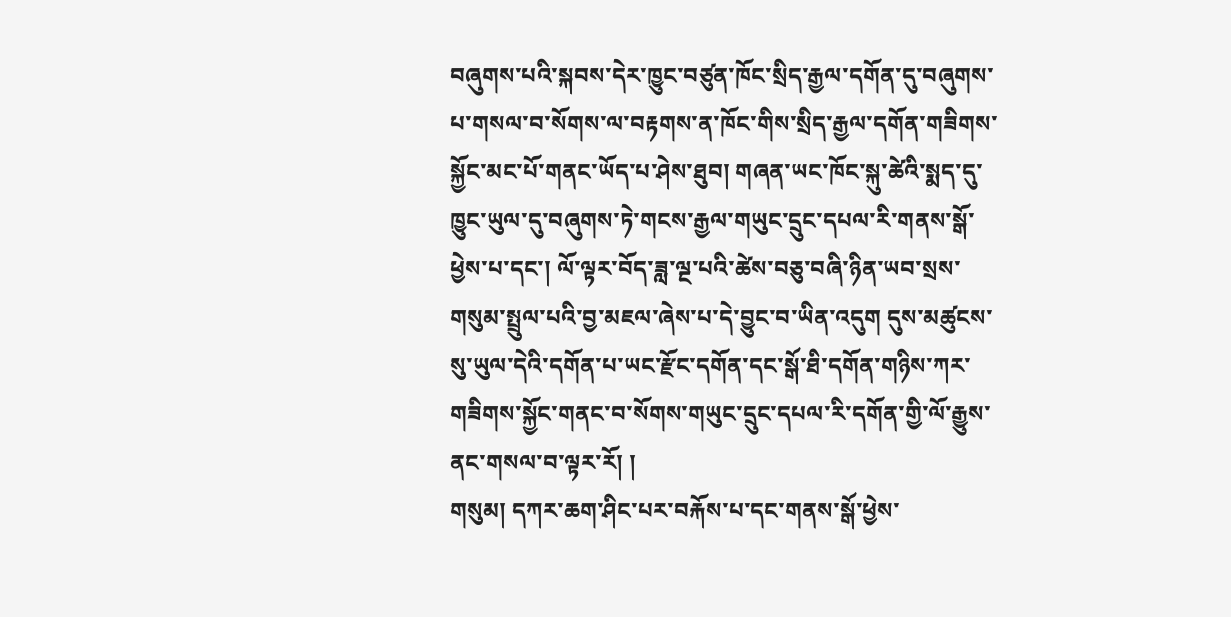བཞུགས་པའི་སྐབས་དེར་ཁྱུང་བཙུན་ཁོང་སྲིད་རྒྱལ་དགོན་དུ་བཞུགས་པ་གསལ་བ་སོགས་ལ་བརྟགས་ན་ཁོང་གིས་སྲིད་རྒྱལ་དགོན་གཟིགས་སྐྱོང་མང་པོ་གནང་ཡོད་པ་ཤེས་ཐུབ། གཞན་ཡང་ཁོང་སྐུ་ཚེའི་སྨད་དུ་ཁྱུང་ཡུལ་དུ་བཞུགས་ཏེ་གངས་རྒྱལ་གཡུང་དྲུང་དཔལ་རི་གནས་སྒོ་ཕྱེས་པ་དང་། ལོ་ལྟར་བོད་ཟླ་ལྔ་པའི་ཚེས་བཅུ་བཞི་ཉིན་ཡབ་སྲས་གསུམ་སྤྲུལ་པའི་བྱ་མཇལ་ཞེས་པ་དེ་བྱུང་བ་ཡིན་འདུག དུས་མཚུངས་སུ་ཡུལ་དེའི་དགོན་པ་ཡང་རྫོང་དགོན་དང་སྒོ་ཐི་དགོན་གཉིས་ཀར་གཟིགས་སྐྱོང་གནང་བ་སོགས་གཡུང་དྲུང་དཔལ་རི་དགོན་གྱི་ལོ་རྒྱུས་ནང་གསལ་བ་ལྟར་རོ། །
གསུམ། དཀར་ཆག་ཤིང་པར་བརྐོས་པ་དང་གནས་སྒོ་ཕྱེས་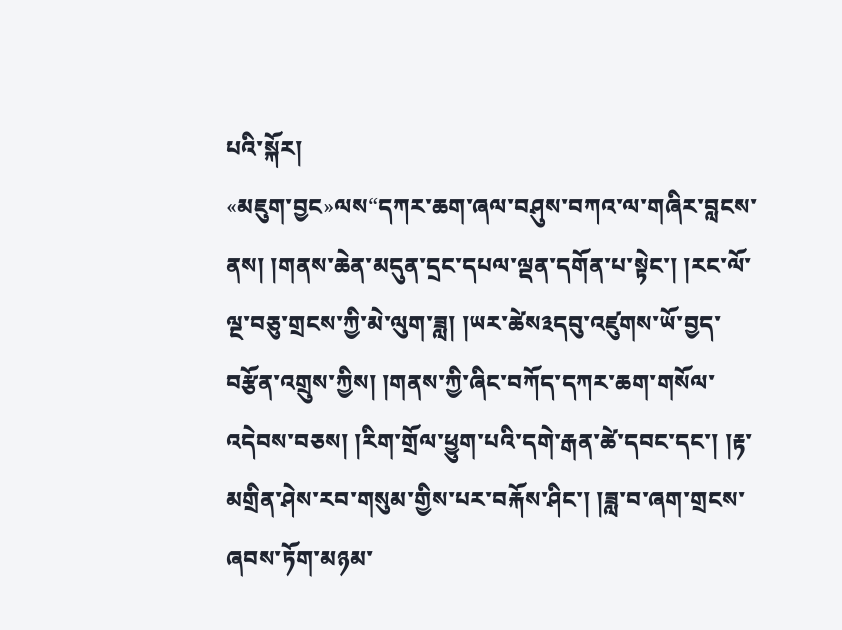པའི་སྐོར།
«མཇུག་བྱང»ལས“དཀར་ཆག་ཞལ་བཤུས་བཀའ་ལ་གཞིར་བླངས་ནས། །གནས་ཆེན་མདུན་དྲང་དཔལ་ལྡན་དགོན་པ་སྟེང་། །རང་ལོ་ལྔ་བཅུ་གྲངས་ཀྱི་མེ་ལུག་ཟླ། །ཡར་ཚེས༣དབུ་འཛུགས་ཡོ་བྱད་བརྩོན་འགྲུས་ཀྱིས། །གནས་ཀྱི་ཞིང་བཀོད་དཀར་ཆག་གསོལ་འདེབས་བཅས། །རིག་གྲོལ་ཕྱུག་པའི་དགེ་རྒན་ཚེ་དབང་དང་། །རྟ་མགྲིན་ཤེས་རབ་གསུམ་གྱིས་པར་བརྐོས་ཤིང་། །ཟླ་བ་ཞག་གྲངས་ཞབས་ཏོག་མཉམ་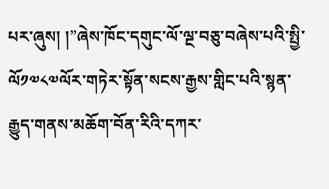པར་ཞུས། །”ཞེས་ཁོང་དགུང་ལོ་ལྔ་བཅུ་བཞེས་པའི་སྤྱི་ལོ༡༧༨༧ལོར་གཏེར་སྟོན་སངས་རྒྱས་གླིང་པའི་སྙན་རྒྱུད་གནས་མཆོག་བོན་རིའི་དཀར་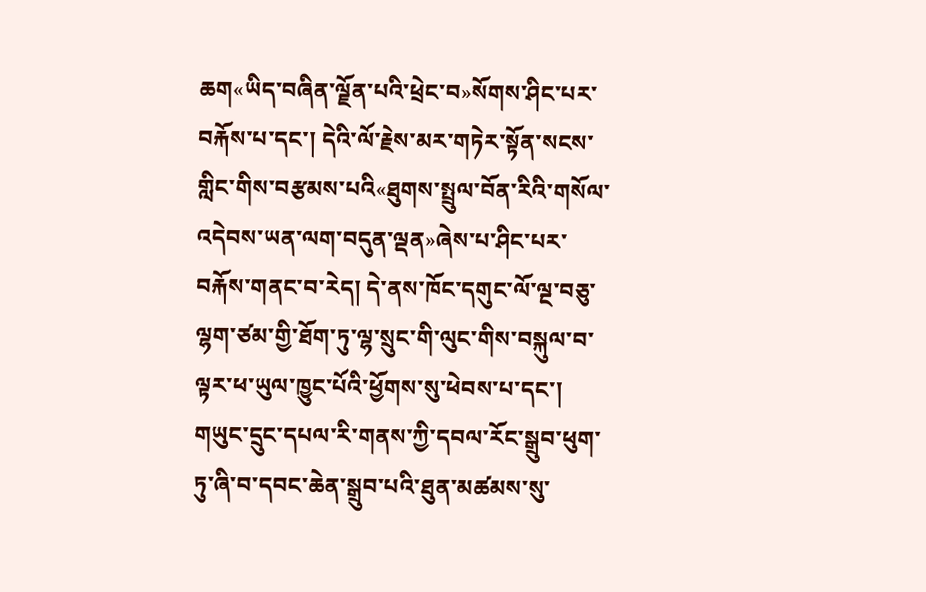ཆག«ཡིད་བཞིན་ལྗོན་པའི་ཕྲེང་བ»སོགས་ཤིང་པར་བརྐོས་པ་དང་། དེའི་ལོ་རྗེས་མར་གཏེར་སྟོན་སངས་གླིང་གིས་བརྩམས་པའི«ཐུགས་སྤྲུལ་བོན་རིའི་གསོལ་འདེབས་ཡན་ལག་བདུན་ལྡན»ཞེས་པ་ཤིང་པར་བརྐོས་གནང་བ་རེད། དེ་ནས་ཁོང་དགུང་ལོ་ལྔ་བཅུ་ལྷག་ཙམ་གྱི་ཐོག་ཏུ་ལྷ་སྲུང་གི་ལུང་གིས་བསྐུལ་བ་ལྟར་ཕ་ཡུལ་ཁྱུང་པོའི་ཕྱོགས་སུ་ཕེབས་པ་དང་། གཡུང་དྲུང་དཔལ་རི་གནས་ཀྱི་དབལ་རོང་སྒྲུབ་ཕུག་ཏུ་ཞི་བ་དབང་ཆེན་སྒྲུབ་པའི་ཐུན་མཚམས་སུ་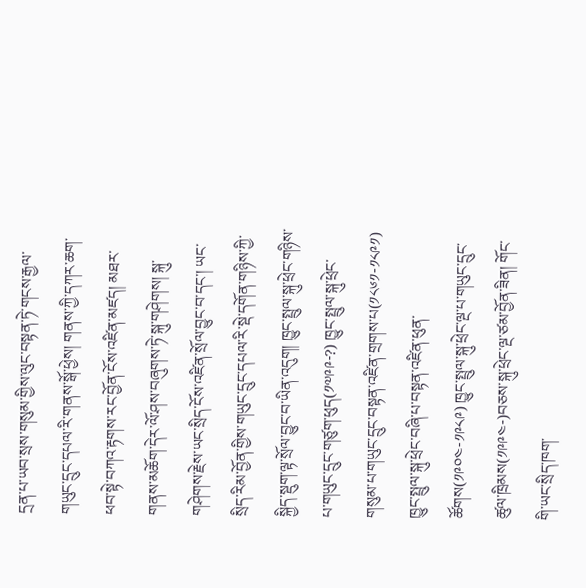དྲན་པ་ཡབ་སྲས་གསུམ་གྱིས་ལུང་བསྟན་ཏེ་གངས་རྒྱལ་གཡུང་དྲུང་དཔལ་རི་གནས་སྒོ་ཕྱེས། གནས་ཀྱི་དཀར་ཆག་ཕབ་སྟེ་བཀའ་རྟགས་རང་བྱོན་ངོས་འཛིན་མཛད། མཐར་གནས་མཆོག་དེར་ལོ་ཤས་བཞུགས་ཏེ་སྐུ་གཤེགས། སྐུ་གཤེགས་རྗེས་ཡང་སྲིད་ངོས་འཛིན་སྲོལ་བྱུང་བ་དང་། ཡང་སྲིད་རིམ་བྱོན་གྱིས་གཡུང་དྲུང་དཔལ་རི་སྡེ་དགོན་གཉིས་ཀྱི་སྐྱིད་སྡུག་ལྟ་སྲོལ་བྱུང་བ་ཡིན་འདུག། ཁྱུང་སྤྲུལ་སྐུ་ཕྲེང་གཉིས་པ་གཡུང་དྲུང་གཙུག་ཕུད(༡༧༩༩-?) ཁྱུང་སྤྲུལ་སྐུ་ཕྲེང་གསུམ་པ་གཡུང་དྲུང་བསྟན་འཛིན་གྲགས་པ(༡༨༦༡-༡༨༩༡) ཁྱུང་སྤྲུལ་སྐུ་ཕྲེང་བཞི་པ་བསྟན་འཛིན་ཕུན་ཚོགས(༡༩༠༤-༡༩༨༩) ཁྱུང་སྤྲུལ་སྐུ་ཕྲེང་ལྔ་པ་གཡུང་དྲུང་ཚུལ་ཁྲིམས(༡༩༩༤-)བཅས་སྐུ་ཕྲེང་ལྔ་ཙམ་བྱོན་ཟིན། གོང་གི་ཡང་སྲིད་ཁག་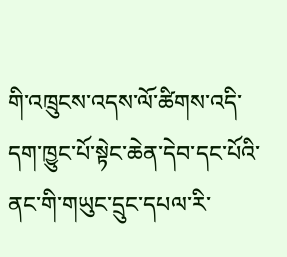གི་འཁྲུངས་འདས་ལོ་ཚིགས་འདི་དག་ཁྱུང་པོ་སྟེང་ཆེན་དེབ་དང་པོའི་ནང་གི་གཡུང་དྲུང་དཔལ་རི་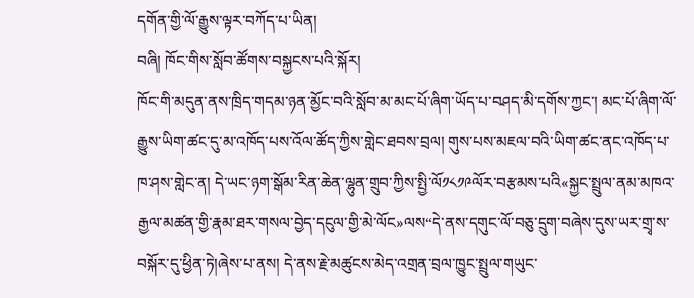དགོན་གྱི་ལོ་རྒྱུས་ལྟར་བཀོད་པ་ཡིན།
བཞི། ཁོང་གིས་སློབ་ཚོགས་བསྐྱངས་པའི་སྐོར།
ཁོང་གི་མདུན་ནས་ཁྲིད་གདམ་ཉན་མྱོང་བའི་སློབ་མ་མང་པོ་ཞིག་ཡོད་པ་བཤད་མི་དགོས་ཀྱང་། མང་པོ་ཞིག་ལོ་རྒྱུས་ཡིག་ཚང་དུ་མ་འཁོད་པས་འོལ་ཚོད་ཀྱིས་གླེང་ཐབས་བྲལ། གུས་པས་མཇལ་བའི་ཡིག་ཚང་ནང་འཁོད་པ་ཁ་ཤས་གླེང་ན། དེ་ཡང་ཉག་སྒོམ་རིན་ཆེན་ལྷུན་གྲུབ་ཀྱིས་སྤྱི་ལོ༡༨༡༩ལོར་བརྩམས་པའི«སྐྱང་སྤྲུལ་ནམ་མཁའ་རྒྱལ་མཚན་གྱི་རྣམ་ཐར་གསལ་བྱེད་དངུལ་གྱི་མེ་ལོང»ལས“དེ་ནས་དགུང་ལོ་བཅུ་དྲུག་བཞེས་དུས་ཡར་གྲྭ་ས་བསྐོར་དུ་ཕྱིན་ཏེ།ཞེས་པ་ནས། དེ་ནས་རྗེ་མཚུངས་མེད་འགྲན་བྲལ་ཁྱུང་སྤྲུལ་གཡུང་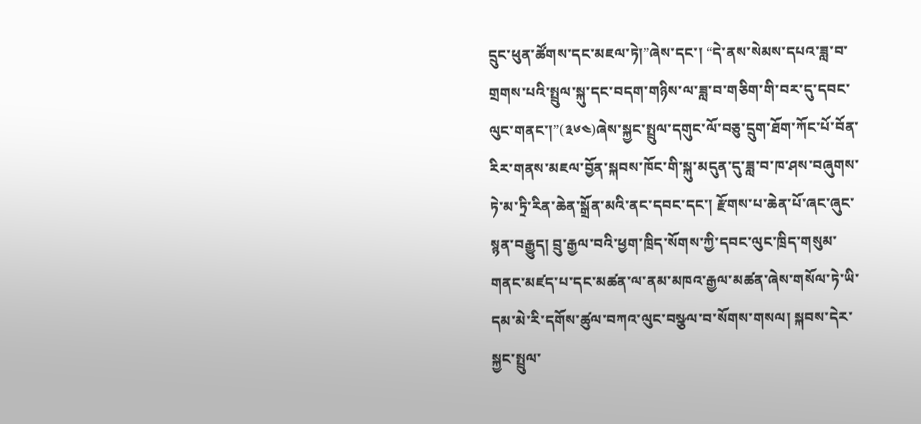དྲུང་ཕུན་ཚོགས་དང་མཇལ་ཏེ།”ཞེས་དང་། “དེ་ནས་སེམས་དཔའ་ཟླ་བ་གྲགས་པའི་སྤྲུལ་སྐུ་དང་བདག་གཉིས་ལ་ཟླ་བ་གཅིག་གི་བར་དུ་དབང་ལུང་གནང་།”(༣༦༤)ཞེས་སྐྱང་སྤྲུལ་དགུང་ལོ་བཅུ་དྲུག་ཐོག་ཀོང་པོ་བོན་རིར་གནས་མཇལ་བྱོན་སྐབས་ཁོང་གི་སྐུ་མདུན་དུ་ཟླ་བ་ཁ་ཤས་བཞུགས་ཏེ་མ་ཏྲི་རིན་ཆེན་སྒྲོན་མའི་ནང་དབང་དང་། རྫོགས་པ་ཆེན་པོ་ཞང་ཞུང་སྙན་བརྒྱུད། བྲུ་རྒྱལ་བའི་ཕྱག་ཁྲིད་སོགས་ཀྱི་དབང་ལུང་ཁྲིད་གསུམ་གནང་མཛད་པ་དང་མཚན་ལ་ནམ་མཁའ་རྒྱལ་མཚན་ཞེས་གསོལ་ཏེ་ཡི་དམ་མེ་རི་དགོས་ཚུལ་བཀའ་ལུང་བསྩལ་བ་སོགས་གསལ། སྐབས་དེར་སྐྱང་སྤྲུལ་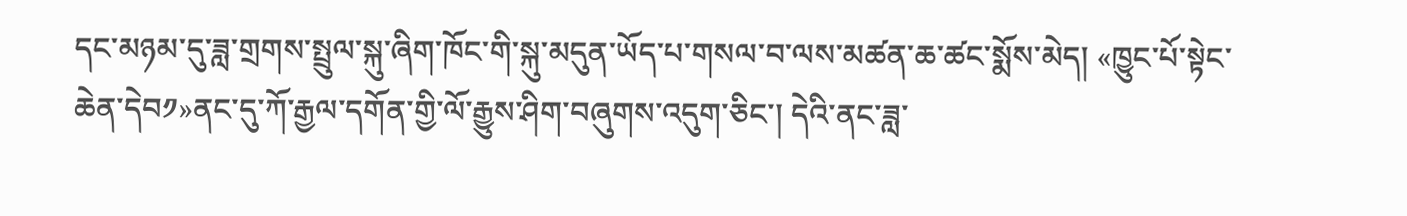དང་མཉམ་དུ་ཟླ་གྲགས་སྤྲུལ་སྐུ་ཞིག་ཁོང་གི་སྐུ་མདུན་ཡོད་པ་གསལ་བ་ལས་མཚན་ཆ་ཚང་སྨོས་མེད། «ཁྱུང་པོ་སྟེང་ཆེན་དེབ༡»ནང་དུ་ཀོ་རྒྱལ་དགོན་གྱི་ལོ་རྒྱུས་ཤིག་བཞུགས་འདུག་ཅིང་། དེའི་ནང་ཟླ་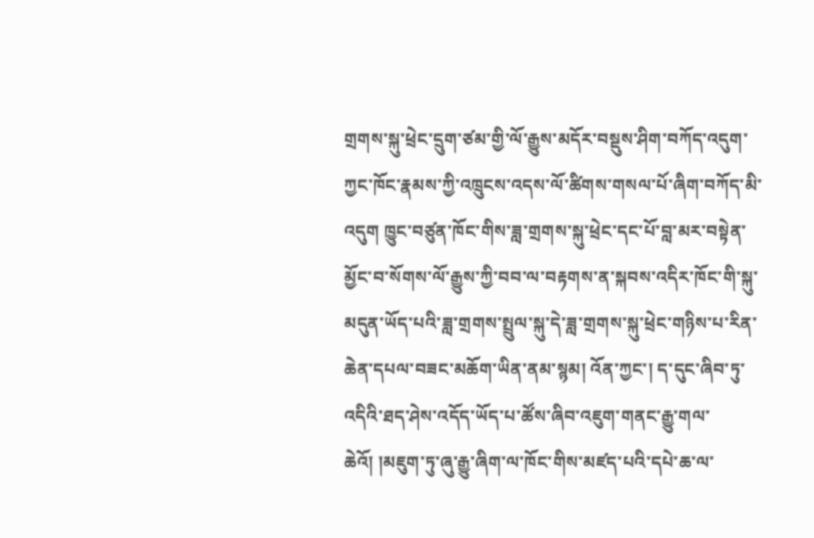གྲགས་སྐུ་ཕྲེང་དྲུག་ཙམ་གྱི་ལོ་རྒྱུས་མདོར་བསྡུས་ཤིག་བཀོད་འདུག་ཀྱང་ཁོང་རྣམས་ཀྱི་འཁྲུངས་འདས་ལོ་ཚིགས་གསལ་པོ་ཞིག་བཀོད་མི་འདུག ཁྱུང་བཙུན་ཁོང་གིས་ཟླ་གྲགས་སྐུ་ཕྲེང་དང་པོ་བླ་མར་བསྟེན་མྱོང་བ་སོགས་ལོ་རྒྱུས་ཀྱི་བབ་ལ་བརྟགས་ན་སྐབས་འདིར་ཁོང་གི་སྐུ་མདུན་ཡོད་པའི་ཟླ་གྲགས་སྤྲུལ་སྐུ་དེ་ཟླ་གྲགས་སྐུ་ཕྲེང་གཉིས་པ་རིན་ཆེན་དཔལ་བཟང་མཆོག་ཡིན་ནམ་སྙམ། འོན་ཀྱང་། ད་དུང་ཞིབ་ཏུ་འདིའི་ཐད་ཤེས་འདོད་ཡོད་པ་ཚོས་ཞིབ་འཇུག་གནང་རྒྱུ་གལ་ཆེའོ། །མཇུག་ཏུ་ཞུ་རྒྱུ་ཞིག་ལ་ཁོང་གིས་མཛད་པའི་དཔེ་ཆ་ལ་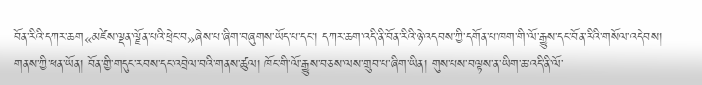བོན་རིའི་དཀར་ཆག«མཛེས་ལྡན་ལྗོན་པའི་ཕྲེང་བ»ཞེས་པ་ཞིག་བཞུགས་ཡོད་པ་དང་། དཀར་ཆག་འདི་ནི་བོན་རིའི་ཉེ་འདབས་ཀྱི་དགོན་པ་ཁག་གི་ལོ་རྒྱུས་དང་བོན་རིའི་གསོལ་འདེབས། གནས་ཀྱི་ཕན་ཡོན། བོན་གྱི་གདུང་རབས་དང་འབྲེལ་བའི་གནས་ཚུལ། ཁོང་གི་ལོ་རྒྱུས་བཅས་ལས་གྲུབ་པ་ཞིག་ཡིན། གུས་པས་བལྟས་ན་ཡིག་ཆ་འདི་ནི་ལོ་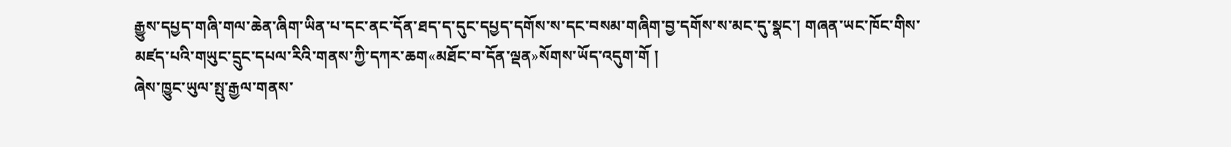རྒྱུས་དཔྱད་གཞི་གལ་ཆེན་ཞིག་ཡིན་པ་དང་ནང་དོན་ཐད་ད་དུང་དཔྱད་དགོས་ས་དང་བསམ་གཞིག་བྱ་དགོས་ས་མང་དུ་སྣང་། གཞན་ཡང་ཁོང་གིས་མཛད་པའི་གཡུང་དྲུང་དཔལ་རིའི་གནས་ཀྱི་དཀར་ཆག«མཐོང་བ་དོན་ལྡན»སོགས་ཡོད་འདུག་གོ །
ཞེས་ཁྱུང་ཡུལ་སྤུ་རྒྱལ་གནས་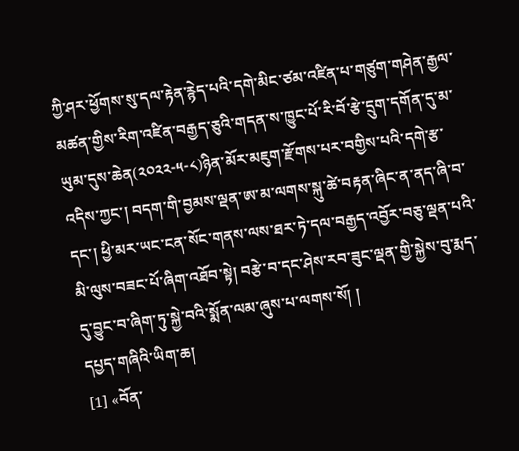ཀྱི་ཤར་ཕྱོགས་སུ་དལ་རྟེན་རྙེད་པའི་དགེ་མིང་ཙམ་འཛིན་པ་གཙུག་གཤེན་རྒྱལ་མཚན་གྱིས་རིག་འཛིན་བརྒྱད་ཅུའི་གདན་ས་ཁྱུང་པོ་རི་བོ་རྩེ་དྲུག་དགོན་དུ་མ་ཡུམ་དུས་ཆེན(༢༠༢༢-༥-༨)ཉིན་མོར་མཇུག་རྫོགས་པར་བགྱིས་པའི་དགེ་རྩ་འདིས་ཀྱང་། བདག་གི་བྱམས་ལྡན་ཨ་མ་ལགས་སྐུ་ཚེ་བརྟན་ཞིང་ན་ནད་ཞི་བ་དང་། ཕྱི་མར་ཡང་ངན་སོང་གནས་ལས་ཐར་ཏེ་དལ་བརྒྱད་འབྱོར་བཅུ་ལྡན་པའི་མི་ལུས་བཟང་པོ་ཞིག་འཐོབ་སྟེ། བརྩེ་བ་དང་ཤེས་རབ་ཟུང་ལྡན་གྱི་སྐྱེས་བུ་རྨད་དུ་བྱུང་བ་ཞིག་ཏུ་སྐྱེ་བའི་སྨོན་ལམ་ཞུས་པ་ལགས་སོ། །
དཔྱད་གཞིའི་ཡིག་ཆ།
[1] «བོན་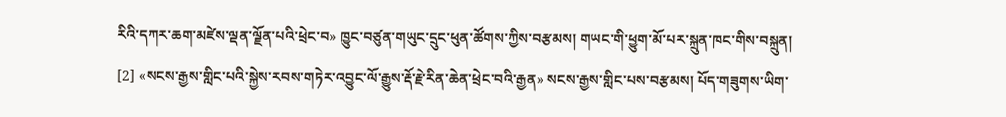རིའི་དཀར་ཆག་མཛེས་ལྡན་ལྗོན་པའི་ཕྲེང་བ» ཁྱུང་བཙུན་གཡུང་དྲུང་ཕུན་ཚོགས་ཀྱིས་བརྩམས། གཡང་གི་ཕྱུག་མོ་པར་སྐྲུན་ཁང་གིས་བསྐྲུན།
[2] «སངས་རྒྱས་གླིང་པའི་སྐྱེས་རབས་གཏེར་འབྱུང་ལོ་རྒྱུས་རྡོ་རྗེ་རིན་ཆེན་ཕྲེང་བའི་རྒྱན» སངས་རྒྱས་གླིང་པས་བརྩམས། པོད་གཟུགས་ཡིག་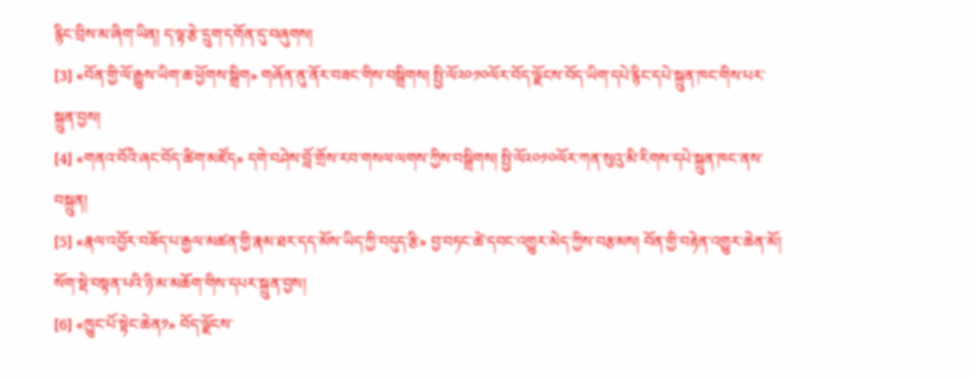རྙིང་བྲིས་མ་ཞིག་ཡིན། ད་ལྟ་རྩེ་དྲུག་དགོན་དུ་བཞུགས།
[3] «བོན་གྱི་ལོ་རྒྱུས་ཡིག་ཆ་ཕྱོགས་སྒྲིག» གཞོན་ནུ་ནོར་བཟང་གིས་བསྒྲིགས། སྤྱི་ལོ༢༠༡༠ལོར་བོད་ལྗོངས་བོད་ཡིག་དཔེ་རྙིང་དཔེ་སྐྲུན་ཁང་གིས་པར་སྐྲུན་བྱས།
[4] «གནའ་བོའི་ཞང་བོད་ཚིག་མཛོད» དགེ་བཤེས་བློ་གྲོས་རབ་གསལ་ལགས་ཀྱིས་བསྒྲིགས། སྤྱི་ལོ༢༠༡༠ལོར་ཀན་སུའུ་མི་རིགས་དཔེ་སྐྲུན་ཁང་ནས་བསྐྲུན།
[5] «རྣལ་འབྱོར་བཟོད་པ་རྒྱལ་མཚན་གྱི་རྣམ་ཐར་དད་མོས་ཡིད་ཀྱི་བདུད་རྩི» བྱ་བཏང་ཚེ་དབང་འགྱུར་མེད་ཀྱིས་བརྩམས། བོན་གྱི་བརྟེན་འགྱུར་ཆེན་མོ། སོག་སྡེ་བསྟན་པའི་ཉི་མ་མཆོག་གིས་དཔར་སྐྲུན་བྱས།
[6] «ཁྱུང་པོ་སྟེང་ཆེན༡» བོད་ལྗོངས་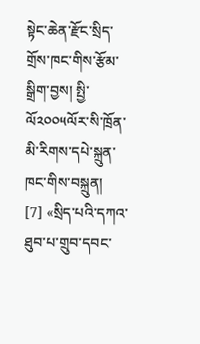སྟེང་ཆེན་རྫོང་སྲིད་གྲོས་ཁང་གིས་རྩོམ་སྒྲིག་བྱས། སྤྱི་ལོ༢༠༠༥ལོར་སི་ཁྲོན་མི་རིགས་དཔེ་སྐྲུན་ཁང་གིས་བསྐྲུན།
[7] «སྲིད་པའི་དཀའ་ཐུབ་པ་གྲུབ་དབང་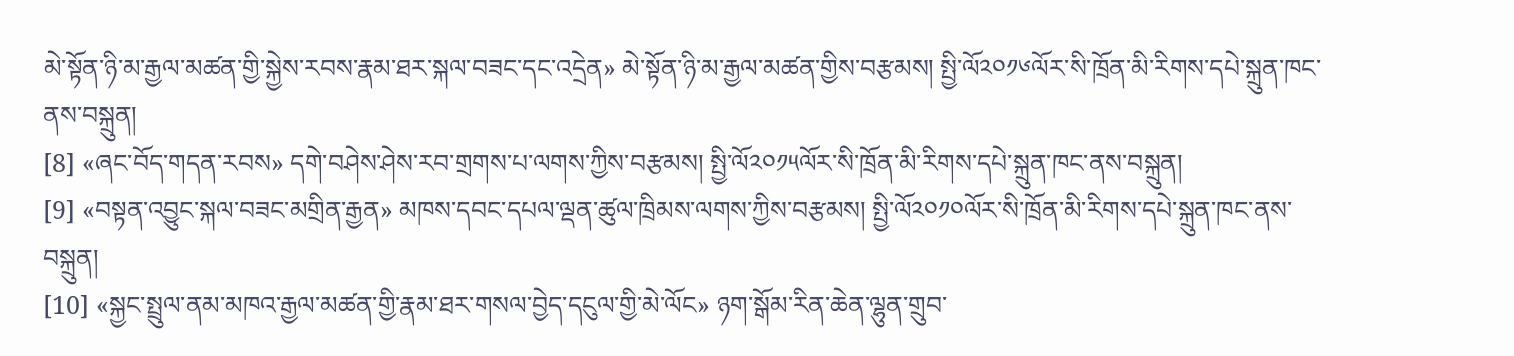མེ་སྟོན་ཉི་མ་རྒྱལ་མཚན་གྱི་སྐྱེས་རབས་རྣམ་ཐར་སྐལ་བཟང་དང་འདྲེན» མེ་སྟོན་ཉི་མ་རྒྱལ་མཚན་གྱིས་བརྩམས། སྤྱི་ལོ༢༠༡༦ལོར་སི་ཁྲོན་མི་རིགས་དཔེ་སྐྲུན་ཁང་ནས་བསྐྲུན།
[8] «ཞང་བོད་གདན་རབས» དགེ་བཤེས་ཤེས་རབ་གྲགས་པ་ལགས་ཀྱིས་བརྩམས། སྤྱི་ལོ༢༠༡༥ལོར་སི་ཁྲོན་མི་རིགས་དཔེ་སྐྲུན་ཁང་ནས་བསྐྲུན།
[9] «བསྟན་འབྱུང་སྐལ་བཟང་མགྲིན་རྒྱན» མཁས་དབང་དཔལ་ལྡན་ཚུལ་ཁྲིམས་ལགས་ཀྱིས་བརྩམས། སྤྱི་ལོ༢༠༡༠ལོར་སི་ཁྲོན་མི་རིགས་དཔེ་སྐྲུན་ཁང་ནས་བསྐྲུན།
[10] «སྐྱང་སྤྲུལ་ནམ་མཁའ་རྒྱལ་མཚན་གྱི་རྣམ་ཐར་གསལ་བྱེད་དངུལ་གྱི་མེ་ལོང» ཉག་སྒོམ་རིན་ཆེན་ལྷུན་གྲུབ་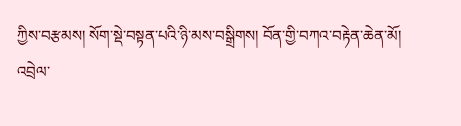ཀྱིས་བརྩམས། སོག་སྡེ་བསྟན་པའི་ཉི་མས་བསྒྲིགས། བོན་གྱི་བཀའ་བརྟེན་ཆེན་མོ།
འབྲེལ་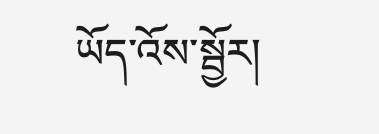ཡོད་འོས་སྦྱོར།